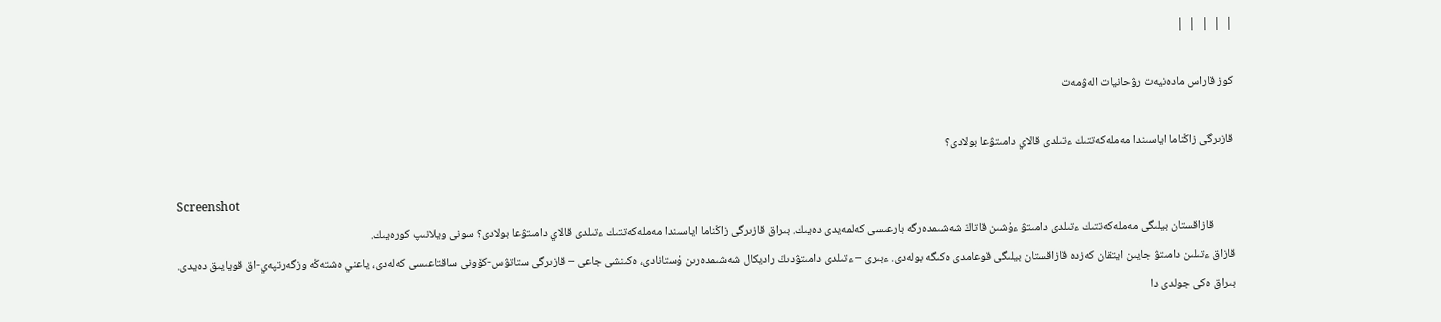|  |  |  |  |

كوز قاراس مادەنيەت رۋحانيات الەۋمەت

قازىرگى زاڭناما اياسىندا مەملەكەتتىك ءتىلدى قالاي دامىتۋعا بولادى؟

Screenshot
        قازاقستان بيلىگى مەملەكەتتىك ءتىلدى دامىتۋ ءۇشىن قاتاڭ شەشىمدەرگە بارعىسى كەلمەيدى دەيىك. بىراق قازىرگى زاڭناما اياسىندا مەملەكەتتىك ءتىلدى قالاي دامىتۋعا بولادى؟ سونى ويلانىپ كورەيىك.
قازاق ءتىلىن دامىتۋ جايىن ايتقان كەزدە قازاقستان بيلىگى قوعامدى ەكىگە بولەدى. ءبىرى – ءتىلدى دامىتۋدىڭ راديكال شەشىمدەرىن ۇستانادى، ەكىنشى جاعى – قازىرگى ستاتۋس-كۆونى ساقتاعىسى كەلەدى، ياعني ەشتەڭە وزگەرتپەي-اق قويايىق دەيدى.
بىراق ەكى جولدى دا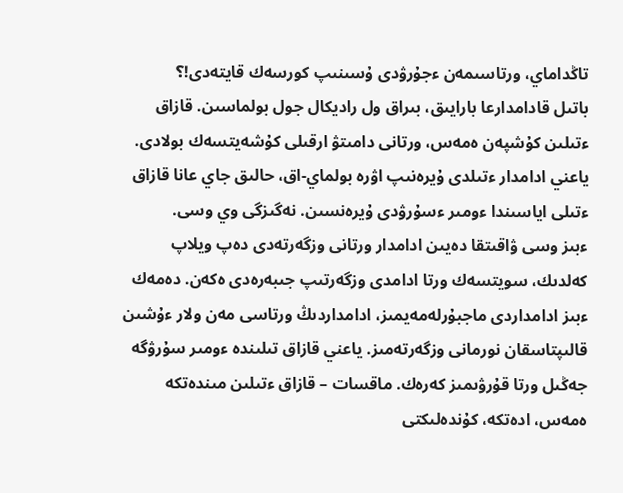تاڭداماي، ورتاسىمەن ءجۇرۋدى ۇسىنىپ كورسەك قايتەدى!؟
باتىل قادامدارعا بارايىق، بىراق ول راديكال جول بولماسىن. قازاق ءتىلىن كۇشپەن ەمەس، ورتانى دامىتۋ ارقىلى كۇشەيتسەك بولادى. ياعني ادامدار ءتىلدى ۇيرەنىپ اۋرە بولماي-اق، حالىق جاي عانا قازاق ءتىلى اياسىندا ءومىر ءسۇرۋدى ۇيرەنسىن. نەگىزگى وي وسى.
ءبىز وسى ۋاقىتقا دەيىن ادامدار ورتانى وزگەرتەدى دەپ ويلاپ كەلدىك، سويتسەك ورتا ادامدى وزگەرتىپ جىبەرەدى ەكەن. دەمەك ءبىز ادامداردى ماجبۇرلەمەيمىز، ادامداردىڭ ورتاسى مەن ولار ءۇشىن قالىپتاسقان نورمانى وزگەرتەمىز. ياعني قازاق تىلىندە ءومىر سۇرۋگە جەڭىل ورتا قۇرۋىمىز كەرەك. ماقسات – قازاق ءتىلىن مىندەتكە ەمەس، ادەتكە، كۇندەلىكتى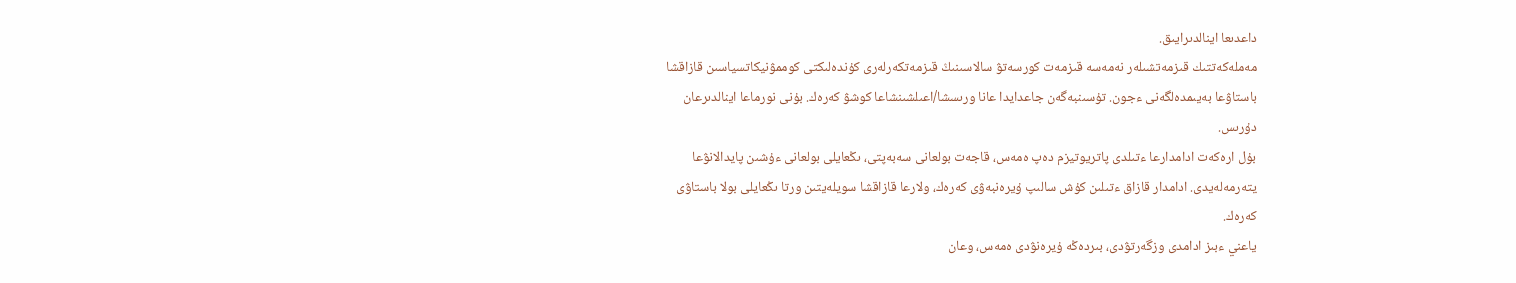داعدىعا اينالدىرايىق.
مەملەكەتتىك قىزمەتشىلەر نەمەسە قىزمەت كورسەتۋ سالاسىنىڭ قىزمەتكەرلەرى كۇندەلىكتى كوممۋنيكاتسياسىن قازاقشا باستاۋعا بەيىمدەلگەنى ءجون. تۇسىنبەگەن جاعدايدا عانا ورىسشا/اعىلشىنشاعا كوشۋ كەرەك. بۇنى نورماعا اينالدىرعان دۇرىس.
بۇل ارەكەت ادامدارعا ءتىلدى پاتريوتيزم دەپ ەمەس، قاجەت بولعانى سەبەپتى، ىڭعايلى بولعانى ءۇشىن پايدالانۋعا يتەرمەلەيدى. ادامدار قازاق ءتىلىن كۇش سالىپ ۇيرەنبەۋى كەرەك، ولارعا قازاقشا سويلەيتىن ورتا ىڭعايلى بولا باستاۋى كەرەك.
ياعني ءبىز ادامدى وزگەرتۋدى، بىردەڭە ۇيرەنۋدى ەمەس، وعان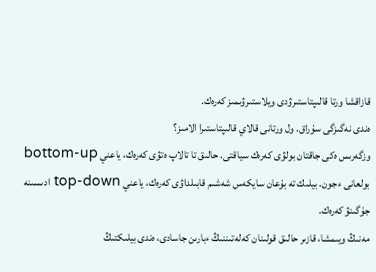قازاقشا ورتا قالىپتاستىرۋدى ويلاستىرۋىمىز كەرەك.
ەندى نەگىزگى سۇراق. ول ورتانى قالاي قالىپتاستىرا الامىز؟
وزگەرىس ەكى جاقتان بولۋى كەرەك سياقتى. حالىق تا تالاپ ەتۋى كەرەك، ياعني bottom-up بولعانى ءجون. بيلىك تە بۇعان سايكەس شەشىم قابىلداۋى كەرەك، ياعني top-down ادىسىنە جۇگىنۋ كەرەك.
مەنىڭ ويىمشا، قازىر حالىق قولىنان كەلەتىننىڭ ءبارىن جاسادى، ەندى بيلىكتىڭ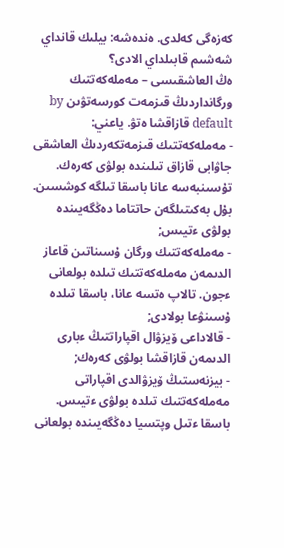كەزەگى كەلدى. ەندەشە: بيلىك قانداي شەشىم قابىلداي الادى؟
ەڭ العاشقىسى – مەملەكەتتىك ورگانداردىڭ قىزمەت كورسەتۋىن by default قازاقشا ەتۋ. ياعني:
- مەملەكەتتىك قىزمەتكەردىڭ العاشقى جاۋابى قازاق تىلىندە بولۋى كەرەك. تۇسىنبەسە عانا باسقا تىلگە كوشسىن. بۇل بەكىتىلگەن حاتتاما دەڭگەيىندە بولۋى ءتيىس;
- مەملەكەتتىك ورگان ۇسىناتىن قاعاز الدىمەن مەملەكەتتىك تىلدە بولعانى ءجون. تالاپ ەتسە عانا، باسقا تىلدە ۇسىنۋعا بولادى;
- قالاداعى ۆيزۋال اقپاراتتىڭ ءبارى الدىمەن قازاقشا بولۋى كەرەك;
- بيزنەستىڭ ۆيزۋالدى اقپاراتى مەملەكەتتىك تىلدە بولۋى ءتيىس. باسقا ءتىل وپتسيا دەڭگەيىندە بولعانى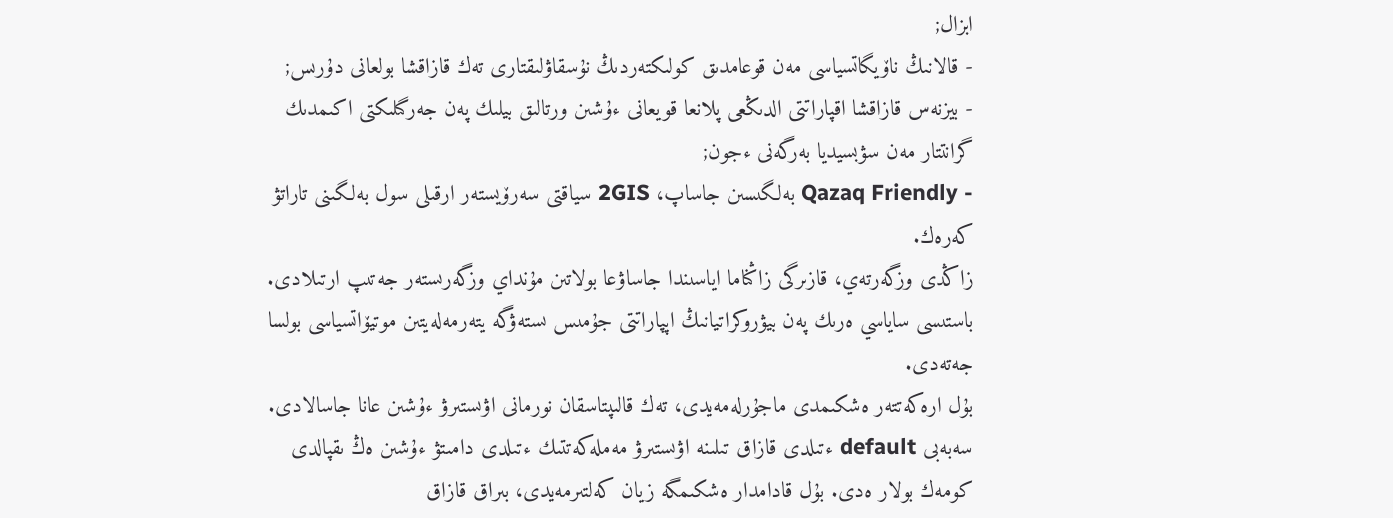ابزال;
- قالانىڭ ناۆيگاتسياسى مەن قوعامدىق كولىكتەردىڭ نۇسقاۋلىقتارى تەك قازاقشا بولعانى دۇرىس;
- بيزنەس قازاقشا اقپاراتتى الدىڭعى پلانعا قويعانى ءۇشىن ورتالىق بيلىك پەن جەرگىلىكتى اكىمدىك گرانتتار مەن سۋبسيديا بەرگەنى ءجون;
- Qazaq Friendly بەلگىسىن جاساپ، 2GIS سياقتى سەرۆيستەر ارقىلى سول بەلگىنى تاراتۋ كەرەك.
زاڭدى وزگەرتەي، قازىرگى زاڭناما اياسىندا جاساۋعا بولاتىن مۇنداي وزگەرىستەر جەتىپ ارتىلادى. باستىسى ساياسي ەرىك پەن بيۋروكراتيانىڭ اپپاراتتى جۇمىس ىستەۋگە يتەرمەلەيتىن موتيۆاتسياسى بولسا جەتەدى.
بۇل ارەكەتتەر ەشكىمدى ماجۇرلەمەيدى، تەك قالىپتاسقان نورمانى اۋىستىرۋ ءۇشىن عانا جاسالادى. سەبەبى default ءتىلدى قازاق تىلىنە اۋىستىرۋ مەملەكەتتىك ءتىلدى دامىتۋ ءۇشىن ەڭ ىقپالدى كومەك بولار ەدى. بۇل قادامدار ەشكىمگە زيان كەلتىرمەيدى، بىراق قازاق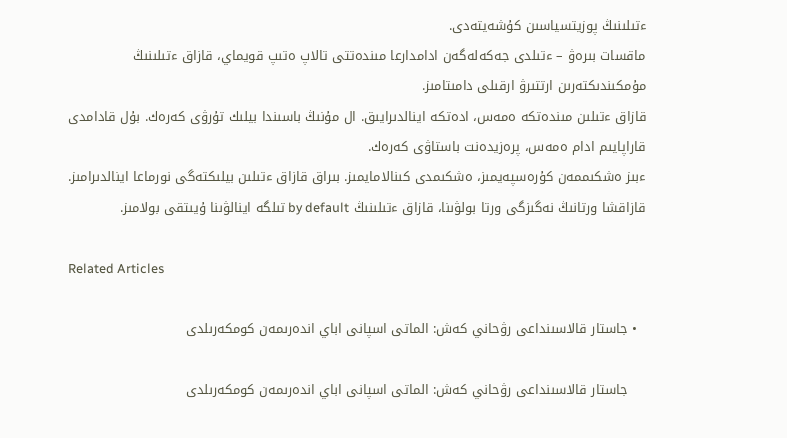ءتىلىنىڭ پوزيتسياسىن كۇشەيتەدى.
ماقسات بىرەۋ – ءتىلدى جەكەلەگەن ادامدارعا مىندەتتى تالاپ ەتىپ قويماي، قازاق ءتىلىنىڭ مۇمكىندىكتەرىن ارتتىرۋ ارقىلى دامىتامىز.
قازاق ءتىلىن مىندەتكە ەمەس، ادەتكە اينالدىرايىق. ال مۇنىڭ باسىندا بيلىك تۇرۋى كەرەك. بۇل قادامدى قاراپايىم ادام ەمەس، پرەزيدەنت باستاۋى كەرەك.
ءبىز ەشكىممەن كۇرەسپەيمىز، ەشكىمدى كىنالامايمىز. بىراق قازاق ءتىلىن بيلىكتەگى نورماعا اينالدىرامىز. قازاقشا ورتانىڭ نەگىزگى ورتا بولۋىنا، قازاق ءتىلىنىڭ by default تىلگە اينالۋىنا ۇيىتقى بولامىز.

Related Articles

  • جاستار قالاسىنداعى رۋحاني كەش: الماتى اسپانى اباي اندەرىمەن كومكەرىلدى

    جاستار قالاسىنداعى رۋحاني كەش: الماتى اسپانى اباي اندەرىمەن كومكەرىلدى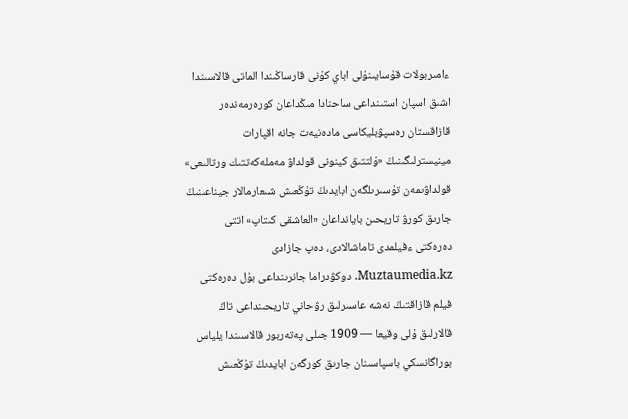ءامىربولات قۇسايىنۇلى اباي كۇنى قارساڭىندا الماتى قالاسىندا اشىق اسپان استىنداعى ساحنادا مىڭداعان كورەرمەندەر قازاقستان رەسپۋبليكاسى مادەنيەت جانە اقپارات مينيسترلىگىنىڭ «ۇلتتىق كينونى قولداۋ مەملەكەتتىك ورتالىعى» قولداۋىمەن تۇسىرىلگەن ابايدىڭ تۇڭعىش شىعارمالار جيناعىنىڭ جارىق كورۋ تاريحىن بايانداعان «العاشقى كىتاپ» اتتى دەرەكتى ءفيلمدى تاماشالادى، دەپ جازادى Muztaumedia.kz. دوكۋدراما جانرىنداعى بۇل دەرەكتى فيلم قازاقتىڭ نەشە عاسىرلىق رۋحاني تاريحىنداعى تاڭ قالارلىق ۇلى وقيعا — 1909 جىلى پەتەربور قالاسىندا يلياس بوراگانسكي باسپاسىنان جارىق كورگەن ابايدىڭ تۇڭعىش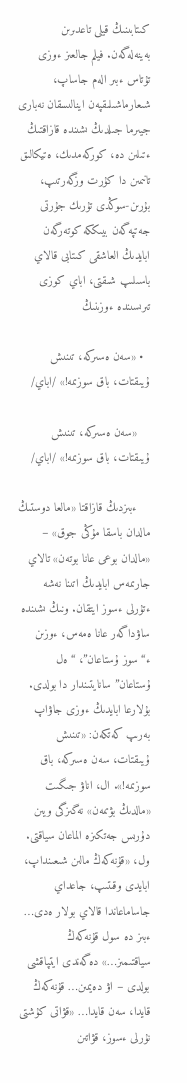كىتابىنىڭ قيلى تاعدىرىن بەينەلەگەن. فيلم جالعىز ءوزى تۇتاس ءبىر الەم جاساپ، شىعارماشىلىقپەن اينالىسقان نەبارى جيىرما جىلدىڭ ىشىندە قازاقتىڭ ءتىلىن دە، كوركەمدىك، ەتيكالىق تانىمىن دا كۇرت وزگەرتىپ، بۇرىن-سوڭدى تۇرىك جۇرتى جەتپەگەن بيىككە كوتەرگەن ابايدىڭ العاشقى كىتابى قالاي باسىلىپ شىقتى، اباي كوزى تىرىسىندە ءوزىنىڭ

  • «سەن ەسىركە، تىنىش ۇيىقتات، باق سوزىمە!» /اباي/

    «سەن ەسىركە، تىنىش ۇيىقتات، باق سوزىمە!» /اباي/

    ءبىزدىڭ قازاقتا «مالعا دوستىڭ مالدان باسقا مۇڭى جوق» – «مالدان بوعى عانا بوتەن» تالاي جارىمەس ابايدىڭ اتىنا نەشە ءتۇرلى ءسوز ايتقان. ونىڭ ىشىندە ساۋداگەر عانا ەمەس، ءوزىن ء“سوز ۇستاعان”، “ەل ۇستاعان” سانايتىندار دا بولدى. بۇلارعا ابايدىڭ ءوزى جاۋاپ بەرىپ كەتكەن: «تىنىش ۇيىقتات، سەن ەسىركە، باق سوزىمە!». ال، اناۋ جىگىت «مالدىڭ بۋىمەن» نەگىزگى ويىن دۇرىس جەتكىزە الماعان سياقتى. ول، «قۇنەكەڭ مالىن شىعىنداپ، ابايدى وقىتىپ، جاعداي جاساماعاندا قالاي بولار ەدى… ءبىز دە سول قۇنەكەڭ سياقتىمىز…» دەگەندى ايتپاقشى بولدى – اۋ دەيمىن… قۇنەكەڭ قايدا، سەن قايدا… «قۋاتى كۇشتى نۇرلى ءسوز، قۋاتىن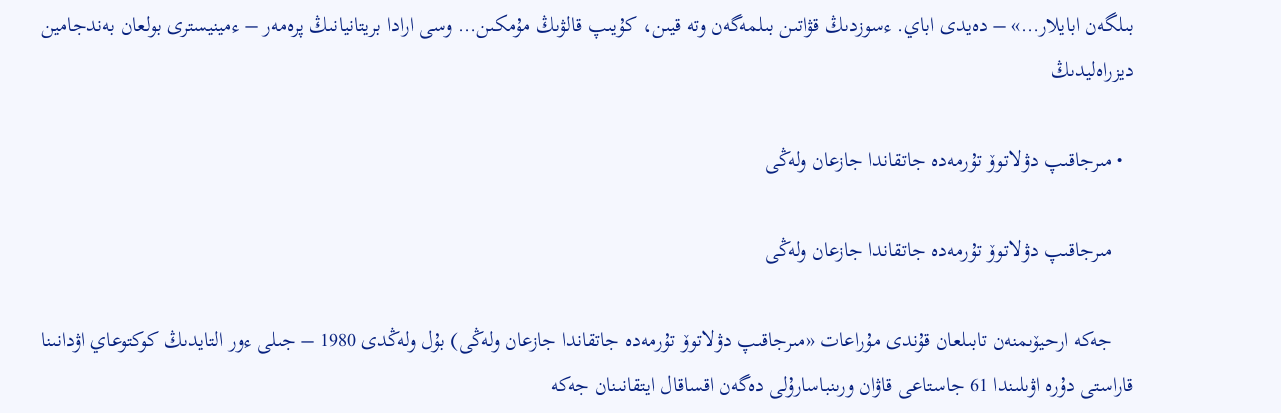بىلگەن ابايلار…» – دەيدى اباي. ءسوزدىڭ قۋاتىن بىلمەگەن وتە قيىن، كۇيىپ قالۋىڭ مۇمكىن… وسى ارادا بريتانيانىڭ پرەمەر – ءمينيسترى بولعان بەندجامين ديزراەليدىڭ

  • مىرجاقىپ دۋلاتوۆ تۇرمەدە جاتقاندا جازعان ولەڭى

    مىرجاقىپ دۋلاتوۆ تۇرمەدە جاتقاندا جازعان ولەڭى

    جەكە ارحيۆىمنەن تابىلعان قۇندى مۇراعات «مىرجاقىپ دۋلاتوۆ تۇرمەدە جاتقاندا جازعان ولەڭى) بۇل ولەڭدى 1980 – جىلى ءور التايدىڭ كوكتوعاي اۋدانىنا قاراستى دۇرە اۋىلىندا 61 جاستاعى قاۋان ورىنباسارۇلى دەگەن اقساقال ايتقانىنان جەكە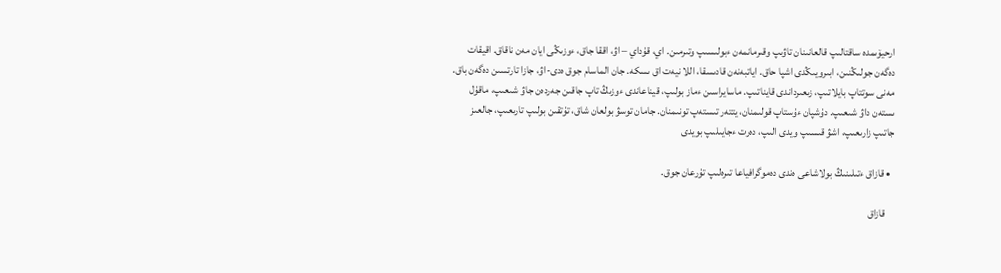ارحيۆىمدە ساقتالىپ قالعانىنان تاۋىپ وقىرمانمەن ءبولىسىپ وتىرمىن. اي، قۇداي – اۋ، اققا جاق، ءوزىڭى ايان مەن ناقاق. اقيقات دەگەن جولىڭنىن، ابىرويىڭدى اشپا حاق. اياتبەنەن قادىسقا، اللا نيەت اق ىسكە. جان الماسام جوق ەدى-اۋ، جازا تارتسىن دەگەن باق. مەنى سوتتاپ بايلاتىپ، زىعىرداندى قايناتىپ. ماسايراسىن ءماز بولىپ، قيناعاندى ءوزىڭ تاپ جاقىن جەردەن جاۋ شىعىپ، ماقۇل ىستەن داۋ شىعىپ. دۇشپان ءۇستاپ قولىمنان، يتتەر تىستەپ تونىمنان. جامان توسۋ بولعان شاق، تۇتقىن بولىپ تارىعىپ، جالعىز جاتىپ زارىعىپ، اشۋ قىسىپ ويدى الىپ، دەرت ءجايىلىپ بويدى

  • قازاق ءتىلىنىڭ بولاشاعى ەندى دەموگرافياعا تىرەلىپ تۇرعان جوق.

    قازاق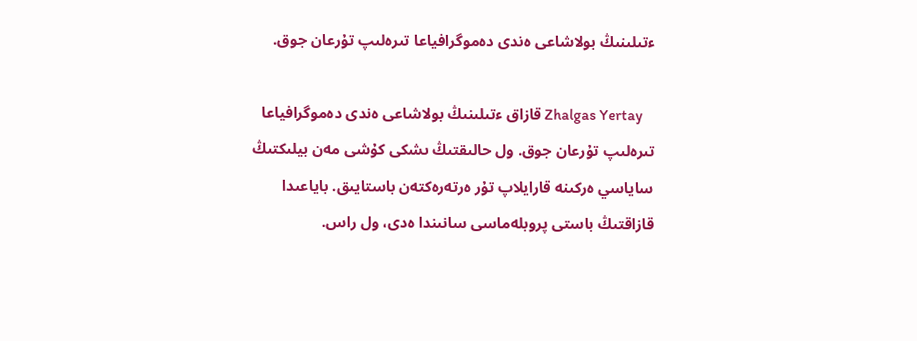ءتىلىنىڭ بولاشاعى ەندى دەموگرافياعا تىرەلىپ تۇرعان جوق.

    Zhalgas Yertay قازاق ءتىلىنىڭ بولاشاعى ەندى دەموگرافياعا تىرەلىپ تۇرعان جوق. ول حالىقتىڭ ىشكى كۇشى مەن بيلىكتىڭ ساياسي ەركىنە قارايلاپ تۇر ەرتەرەكتەن باستايىق. باياعىدا قازاقتىڭ باستى پروبلەماسى سانىندا ەدى، ول راس.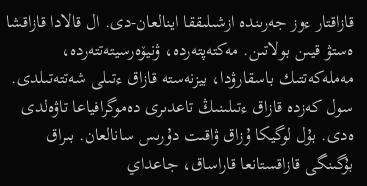قازاقتار ءوز جەرىندە ازشىلىققا اينالعان-دى. ال قالادا قازاقشا ەستۋ قيىن بولاتىن. مەكتەپتەردە، ۋنيۆەرسيتەتتەردە، مەملەكەتتىك باسقارۋدا، بيزنەستە قازاق ءتىلى شەتتەتىلدى. سول كەزدە قازاق ءتىلىنىڭ تاعدىرى دەموگرافياعا تاۋەلدى ەدى. بۇل لوگيكا ۇزاق ۋاقىت دۇرىس سانالعان. بىراق بۇگىنگى قازاقستانعا قاراساق، جاعداي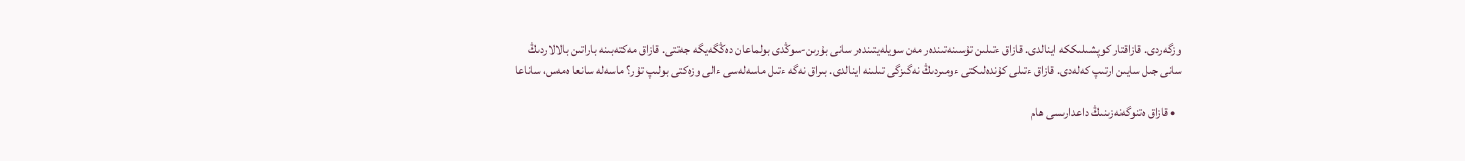وزگەردى. قازاقتار كوپشىلىككە اينالدى. قازاق ءتىلىن تۇسىنەتىندەر مەن سويلەيتىندەر سانى بۇرىن-سوڭدى بولماعان دەڭگەيگە جەتتى. قازاق مەكتەبىنە باراتىن بالالاردىڭ سانى جىل سايىن ارتىپ كەلەدى. قازاق ءتىلى كۇندەلىكتى ءومىردىڭ نەگىزگى تىلىنە اينالدى. بىراق نەگە ءتىل ماسەلەسى ءالى وزەكتى بولىپ تۇر؟ ماسەلە سانعا ەمەس، ساناعا

  • قازاق ەتنوگەنەزىنىڭ داعدارىسى ھام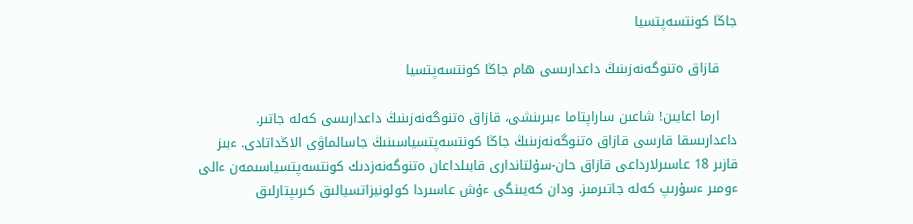جاڭا كونتسەپتسيا

    قازاق ەتنوگەنەزىنىڭ داعدارىسى ھام جاڭا كونتسەپتسيا

    ارما اعايىن! شاعىن ساراپتاما ءبىرىنشى، قازاق ەتنوگەنەزىنىڭ داعدارىسى كەلە جاتىر. داعدارىسقا قارسى قازاق ەتنوگەنەزىنىڭ جاڭا كونتسەپتسياسىنىڭ جاسالماۋى الاڭداتادى. ءبىز قازىر 18 عاسىرلارداعى قازاق حان-سۇلتاندارى قابىلداعان ەتنوگەنەزدىك كونتسەپتسياسىمەن ءالى ءومىر ءسۇرىپ كەلە جاتىرمىز. ودان كەيىنگى ءۇش عاسىردا كولونيزاتسيالىق كىرىپتارلىق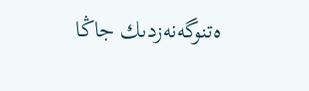ەتنوگەنەزدىك جاڭا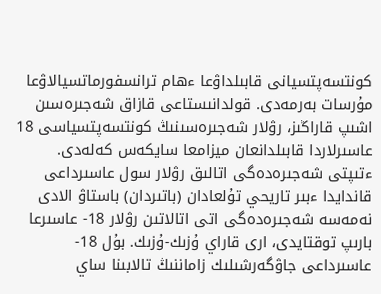كونتسەپتسيانى قابىلداۋعا ءھام ترانسفورماتسيالاۋعا مۇرسات بەرمەدى. قولدانىستاعى قازاق شەجىرەسىن اشىپ قاراڭىز، رۋلار شەجىرەسىنىڭ كونتسەپتسياسى 18 عاسىرلاردا قابىلدانعان ميزامعا سايكەس كەلەدى. ءتىپتى شەجىرەدەگى اتالىق رۋلار سول عاسىرداعى قاندايدا ءبىر تاريحي تۇلعادان (باتىردان) باستاۋ الادى نەمەسە شەجىرەدەگى اتى اتالاتىن رۋلار 18- عاسىرعا بارىپ توقتايدى، ارى قاراي ۇزىك-ۇزىك. بۇل 18- عاسىرداعى جاۋگەرشىلىك زاماننىڭ تالابىنا ساي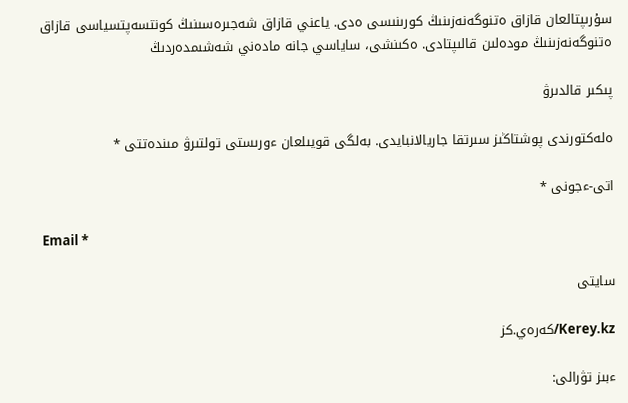سۇرىپتالعان قازاق ەتنوگەنەزىنىڭ كورىنىسى ەدى. ياعني قازاق شەجىرەسىنىڭ كونتسەپتسياسى قازاق ەتنوگەنەزىنىڭ مودەلىن قالىپتادى. ەكىنشى، ساياسي جانە مادەني شەشىمدەردىڭ

پىكىر قالدىرۋ

ەلەكتورندى پوشتاڭىز سىرتقا جاريالانبايدى. بەلگى قويىلعان ءورىستى تولتىرۋ مىندەتتى *

اتى-ءجونى *

Email *

سايتى

Kerey.kz/كەرەي.كز

ءبىز تۋرالى: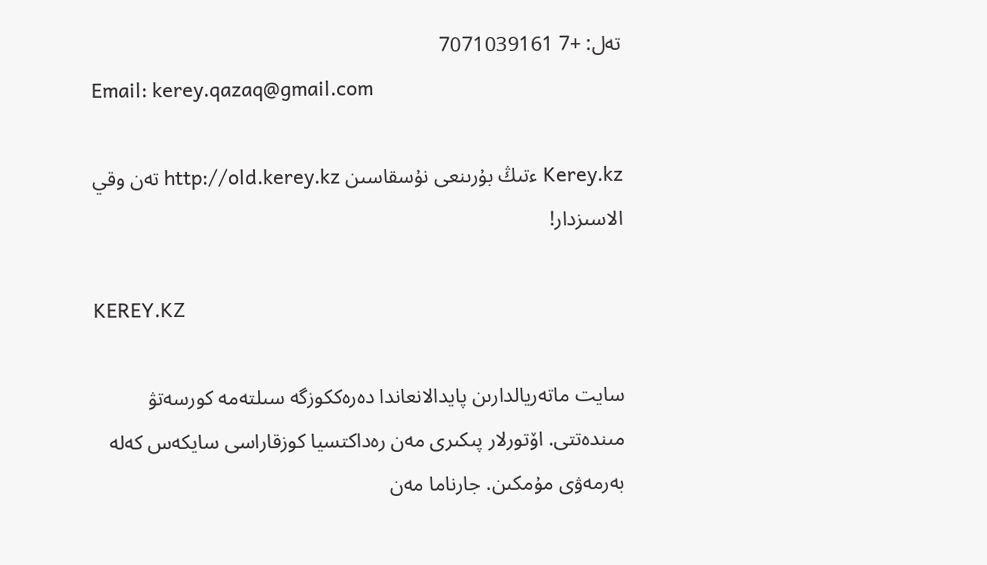تەل: +7 7071039161
Email: kerey.qazaq@gmail.com

Kerey.kz ءتىڭ بۇرىنعى نۇسقاسىن http://old.kerey.kz تەن وقي الاسىزدار!

KEREY.KZ

سايت ماتەريالدارىن پايدالانعاندا دەرەككوزگە سىلتەمە كورسەتۋ مىندەتتى. اۆتورلار پىكىرى مەن رەداكتسيا كوزقاراسى سايكەس كەلە بەرمەۋى مۇمكىن. جارناما مەن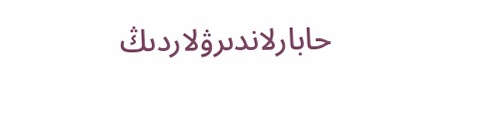حابارلاندىرۋلاردىڭ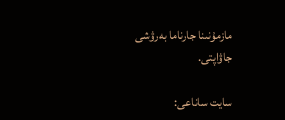مازمۇنىنا جارناما بەرۋشى جاۋاپتى.

سايت ساناعى: